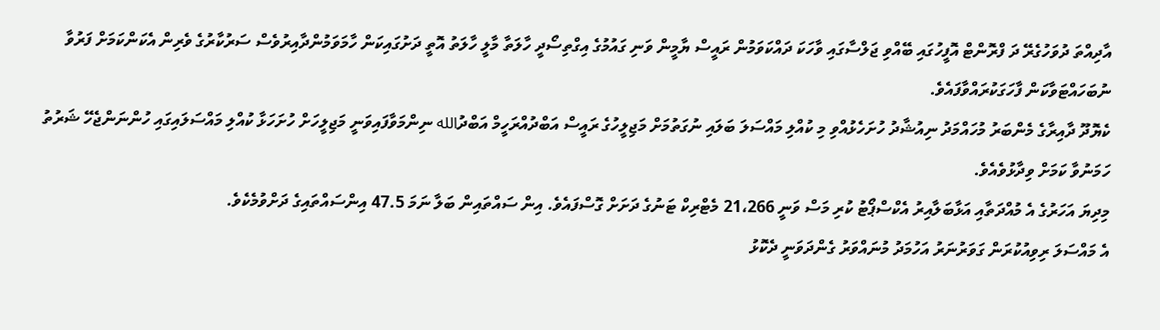އާދިއްތަ ދުވަހުގެރޭ ދަ ފްރޮންޓް އޮފީހުގައި ބޭއްވި ޖަލްސާގައި ވާހަކަ ދައްކަވަމުން ރައީސް ޔާމީން ވަނި ގައުމުގެ އިގްތިސޯދީ ހާލަތާ މާލީ ހާލަތު އޮތީ ދަށުގައިކަން ހާމަވަމުންދާއިރުވެސް ސަރުކާރުގެ ވެރިން އެކަންކަމަށް ފަރުވާ ނުބަހައްޓަވާކަން ފާހަގަކުރައްވާފައެވެ.
ކެޔޮދޫ ދާއިރާގެ މެންބަރު މުހައްމަދު ނިއުޝާދު ހުށަހެޅުއްވި މި ކުއްލި މައްސަލަ ބަލައި ނުގަތުމަށް މަޖިލީހުގެ ރައީސް އަބްދުއްރަހީމް އަބްދުالله ނިންމަވާފައިވަނީ މަޖިލީހަށް ހުށަހަޅާ ކުއްލި މައްސަލައިގައި ހުންނަންޖެހޭ ޝަރުތު ހަމަނުވާ ކަމަށް ވިދާޅުވެއެވެ.
މިދިޔަ އަހަރުގެ އެ މުއްދަތާއި އަޅާބަލާއިރު އެކްސްޕޯޓު ކުރި މަސް ވަނީ 21،266 މެޓްރިކް ޓަނުގެ ދަށަށް ގޮސްފައެވެ. އިން ސައްތައިން ބަލާ ނަމަ 47.5 އިންސައްތައިގެ ދަށްވުމެކެވެ.
އެ މައްސަލަ ރިވިއުކުރަން ގަވަރުނަރު އަހުމަދު މުނައްވަރު ގެންދަވަނީ ދެކޮޅު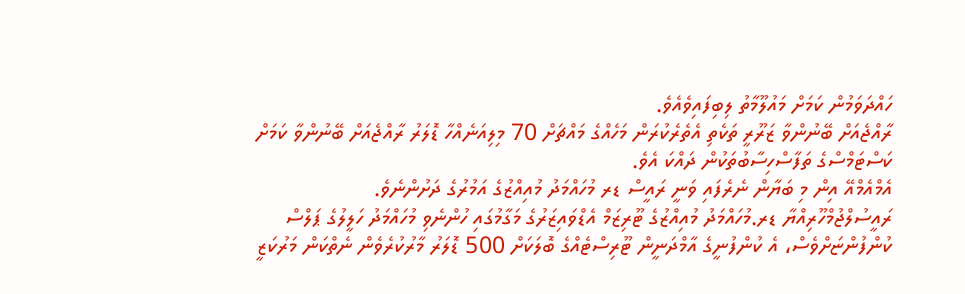ހައްދަވަމުން ކަމަށް މައުލޫމާތު ލިބިފައިވެއެވެ.
ރާއްޖެއަށް ބޭނުންވާ ޒަރޫރީ ތަކެތި އެތެރެކުރަން މަހެއްގެ މައްޗަށް 70 މިލިއަނެއްހާ ޑޮލަރު ރާއްޖެއަށް ބޭނުންވާ ކަމަށް ކަސްޓަމްސްގެ ތަފާސްހިސާބުތަކުން ދައްކަ އެވެ.
އެމްއެމްއޭ އިން މި ބަޔާން ނެރެފައި ވަނީ ރައީސް ޑރ މުހައްމަދު މުއިއްޒުގެ އަމުރުގެ ދަށުންނެވެ.
ރައީސުލްޖުމްހޫރިއްޔާ ޑރ.މުހައްމަދު މުއިއްޒުގެ ޓޫރިޒަމް އެޑްވައިޒަރުގެ މަގާމުގައި ހުންނެވި މުހައްމަދު ހަލީލުގެ ޕަލްސް ކުންފުންޏަށްވެސް، އެ ކުންފުނީގެ އާމްދަނީން ޓޫރިސްޓެއްގެ ބޮލަކަށް 500 ޑޮލަރު މާރުކުރެވެން ނެތްކަން މަރުކަޒީ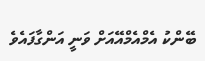ބޭންކު އެމްއެމްއޭއަށް ވަނީ އަންގާފައެވެ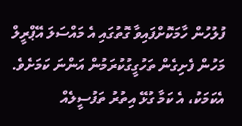ފުލުހުން ހާމަކޮށްފައިވާ ގޮތުގައި އެ މައްސަލަ އޭޕްރީލް މަހުން ފެށިގެން ތަހުގީގުކުރަމުން އަންނަ ކަމަށެވެ. އެކަމަކު، އެ ކަމާ ގުޅޭ އިތުރު ތަފުސީލެއް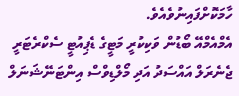ހާމަކޮށްފައިނުވެއެވެ.
އެމްއެމްއޭ ބޯޑުން ވަކިކުރީ މަޓީގެ ޑެޕިއުޓީ ސެކްރެޓަރީ ޖެނެރަލް އައްސަދު އަދި މޯލްޑިވްސް އިންޓަނޭޝަނަލް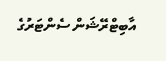އާބިޓްރޭޝަން ސެންޓަރުގެ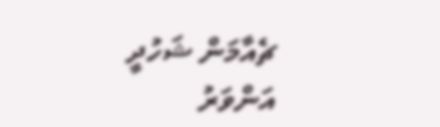ޗެއާމަން ޝަހުދީ އަންވަރު